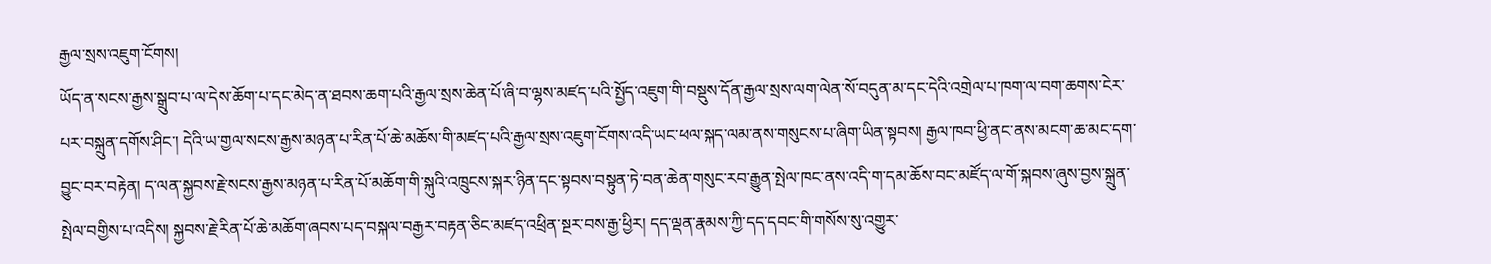རྒྱལ་སྲས་འཇུག་ངོགས།
ཡོད་ན་སངས་རྒྱས་སྒྲུབ་པ་ལ་དེས་ཆོག་པ་དང་མེད་ན་ཐབས་ཆག་པའི་རྒྱལ་སྲས་ཆེན་པོ་ཞི་བ་ལྷས་མཛད་པའི་སྤྱོད་འཇུག་གི་བསྡུས་དོན་རྒྱལ་སྲས་ལག་ལེན་སོ་བདུན་མ་དང་དེའི་འགྲེལ་པ་ཁག་ལ་བག་ཆགས་ངེར་པར་བསྐྲུན་དགོས་ཤིང་། དེའི་ཡ་གྱལ་སངས་རྒྱས་མཉན་པ་རིན་པོ་ཆེ་མཆོས་གི་མཛད་པའི་རྒྱལ་སྲས་འཇུག་ངོགས་འདི་ཡང་ཕལ་སྐད་ལམ་ནས་གསུངས་པ་ཞིག་ཡིན་སྟབས། རྒྱལ་ཁབ་ཕྱི་ནང་ནས་མངག་ཆ་མང་དག་བྱུང་བར་བརྟེན། ད་ལན་སྐྱབས་རྗེ་སངས་རྒྱས་མཉན་པ་རིན་པོ་མཆོག་གི་སྐུའི་འཁྲུངས་སྐར་ཉིན་དང་སྟབས་བསྟུན་ཏེ་བན་ཆེན་གསུང་རབ་རྒྱུན་སྤེལ་ཁང་ནས་འདི་ག་དམ་ཆོས་བང་མཛོད་ལ་གོ་སྐབས་ཞུས་བྱས་སྐྲུན་སྤེལ་བགྱིས་པ་འདིས། སྐྱབས་རྗེ་རིན་པོ་ཆེ་མཆོག་ཞབས་པད་བསྐལ་བརྒྱར་བརྟན་ཅིང་མཛད་འཕྲིན་སྔར་བས་རྒྱ་ཕྱིར། དད་ལྡན་རྣམས་ཀྱི་དད་དབང་གི་གསོས་སུ་འགྱུར་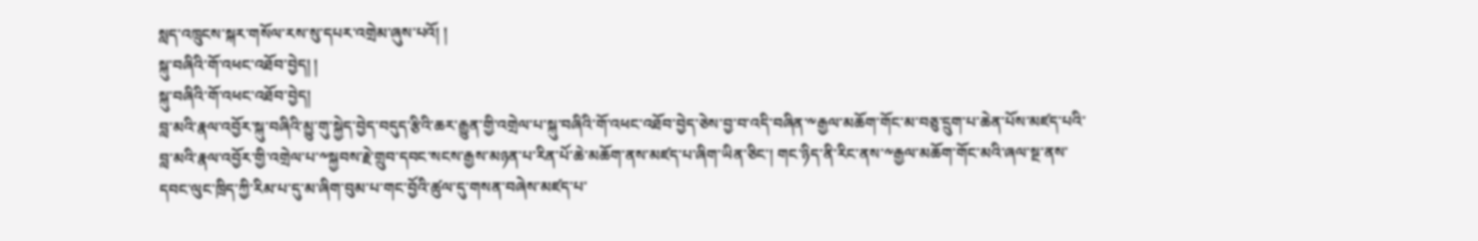སླད་འཁྲུངས་སྐར་གསོལ་རས་སུ་དཔར་འགྲེམ་ཞུས་པའོ། །
སྐུ་བཞིའི་གོ་འཕང་འཐོབ་བྱེད། །
སྐུ་བཞིའི་གོ་འཕང་འཐོབ་བྱེད།
བླ་མའི་རྣལ་འབྱོར་སྐུ་བཞིའི་མྱུ་གུ་སྐྱེད་བྱེད་བདུད་རྩིའི་ཆར་རྒྱུན་གྱི་འགྲེལ་པ་སྐུ་བཞིའི་གོ་འཕང་འཐོབ་བྱེད་ཅེས་བྱ་བ་འདི་བཞིན་༸རྒྱལ་མཆོག་གོང་མ་བཅུ་དྲུག་པ་ཆེན་པོས་མཛད་པའི་བླ་མའི་རྣལ་འབྱོར་གྱི་འགྲེལ་པ་༸སྐྱབས་རྗེ་གྲུབ་དབང་སངས་རྒྱས་མཉན་པ་རིན་པོ་ཆེ་མཆོག་ནས་མཛད་པ་ཞིག་ཡིན་ཅིང་། གང་ཉིད་ནི་རིང་ནས་༸རྒྱལ་མཆོག་གོང་མའི་ཞལ་སྔ་ནས་དབང་ལུང་ཁྲིད་ཀྱི་རིམ་པ་དུ་མ་ཞིག་བུམ་པ་གང་བྱོའི་ཚུལ་དུ་གསན་བཞེས་མཛད་པ་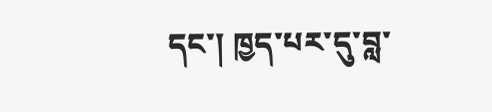དང་། ཁྱད་པར་དུ་བླ་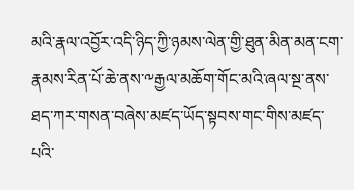མའི་རྣལ་འབྱོར་འདི་ཉིད་ཀྱི་ཉམས་ལེན་གྱི་ཐུན་མིན་མན་ངག་རྣམས་རིན་པོ་ཆེ་ནས་༸རྒྱལ་མཆོག་གོང་མའི་ཞལ་སྔ་ནས་ཐད་ཀར་གསན་བཞེས་མཛད་ཡོད་སྟབས་གང་གིས་མཛད་པའི་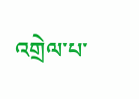འགྲེལ་པ་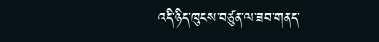འདི་ཉིད་ཁུངས་བཙུན་ལ་ཟབ་གནད་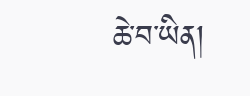ཆེ་བ་ཡིན།